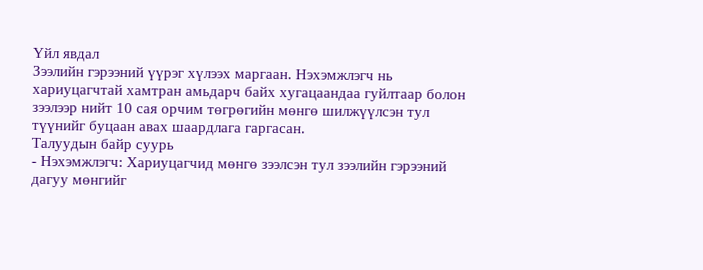Үйл явдал
Зээлийн гэрээний үүрэг хүлээх маргаан. Нэхэмжлэгч нь хариуцагчтай хамтран амьдарч байх хугацаандаа гуйлтаар болон зээлээр нийт 10 сая орчим төгрөгийн мөнгө шилжүүлсэн тул түүнийг буцаан авах шаардлага гаргасан.
Талуудын байр суурь
- Нэхэмжлэгч: Хариуцагчид мөнгө зээлсэн тул зээлийн гэрээний дагуу мөнгийг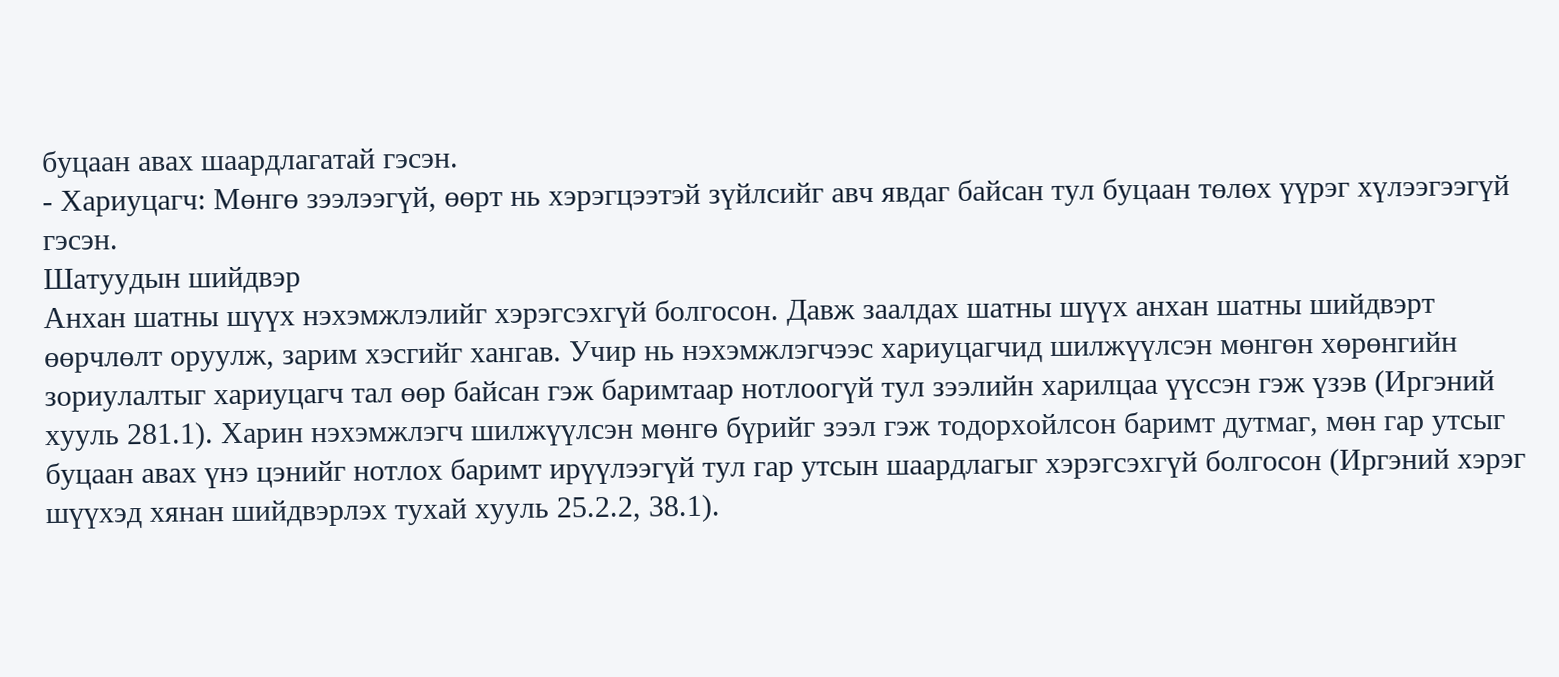буцаан авах шаардлагатай гэсэн.
- Хариуцагч: Мөнгө зээлээгүй, өөрт нь хэрэгцээтэй зүйлсийг авч явдаг байсан тул буцаан төлөх үүрэг хүлээгээгүй гэсэн.
Шатуудын шийдвэр
Анхан шатны шүүх нэхэмжлэлийг хэрэгсэхгүй болгосон. Давж заалдах шатны шүүх анхан шатны шийдвэрт өөрчлөлт оруулж, зарим хэсгийг хангав. Учир нь нэхэмжлэгчээс хариуцагчид шилжүүлсэн мөнгөн хөрөнгийн зориулалтыг хариуцагч тал өөр байсан гэж баримтаар нотлоогүй тул зээлийн харилцаа үүссэн гэж үзэв (Иргэний хууль 281.1). Харин нэхэмжлэгч шилжүүлсэн мөнгө бүрийг зээл гэж тодорхойлсон баримт дутмаг, мөн гар утсыг буцаан авах үнэ цэнийг нотлох баримт ирүүлээгүй тул гар утсын шаардлагыг хэрэгсэхгүй болгосон (Иргэний хэрэг шүүхэд хянан шийдвэрлэх тухай хууль 25.2.2, 38.1).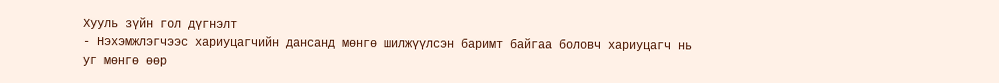Хууль зүйн гол дүгнэлт
- Нэхэмжлэгчээс хариуцагчийн дансанд мөнгө шилжүүлсэн баримт байгаа боловч хариуцагч нь уг мөнгө өөр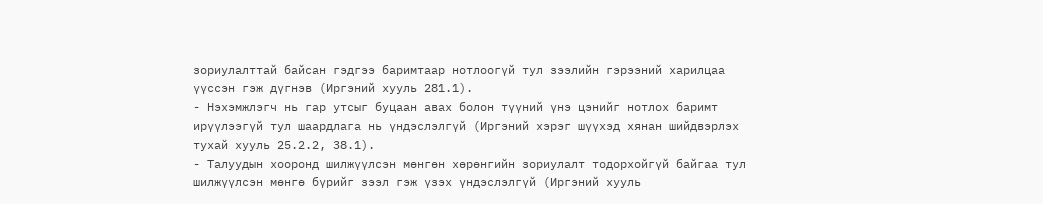зориулалттай байсан гэдгээ баримтаар нотлоогүй тул зээлийн гэрээний харилцаа үүссэн гэж дүгнэв (Иргэний хууль 281.1).
- Нэхэмжлэгч нь гар утсыг буцаан авах болон түүний үнэ цэнийг нотлох баримт ирүүлээгүй тул шаардлага нь үндэслэлгүй (Иргэний хэрэг шүүхэд хянан шийдвэрлэх тухай хууль 25.2.2, 38.1).
- Талуудын хооронд шилжүүлсэн мөнгөн хөрөнгийн зориулалт тодорхойгүй байгаа тул шилжүүлсэн мөнгө бүрийг зээл гэж үзэх үндэслэлгүй (Иргэний хууль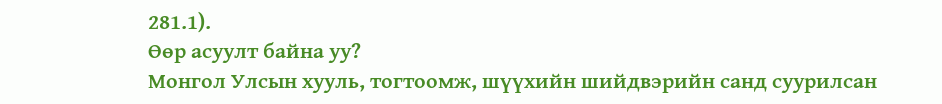281.1).
Өөр асуулт байна уу?
Монгол Улсын хууль, тогтоомж, шүүхийн шийдвэрийн санд суурилсан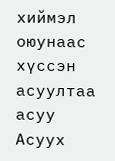хиймэл оюунаас хүссэн асуултаа асуу
Асуух